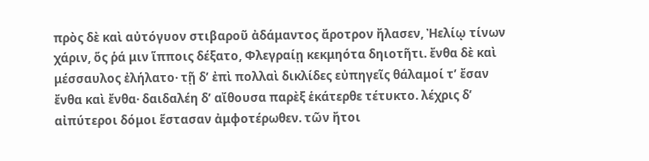πρὸς δὲ καὶ αὐτόγυον στιβαροῦ ἀδάμαντος ἄροτρον ἤλασεν, Ἠελίῳ τίνων χάριν, ὅς ῥά μιν ἵπποις δέξατο, Φλεγραίῃ κεκμηότα δηιοτῆτι. ἔνθα δὲ καὶ μέσσαυλος ἐλήλατο· τῇ δʼ ἐπὶ πολλαὶ δικλίδες εὐπηγεῖς θάλαμοί τʼ ἔσαν ἔνθα καὶ ἔνθα· δαιδαλέη δʼ αἴθουσα παρὲξ ἑκάτερθε τέτυκτο. λέχρις δʼ αἰπύτεροι δόμοι ἕστασαν ἀμφοτέρωθεν. τῶν ἤτοι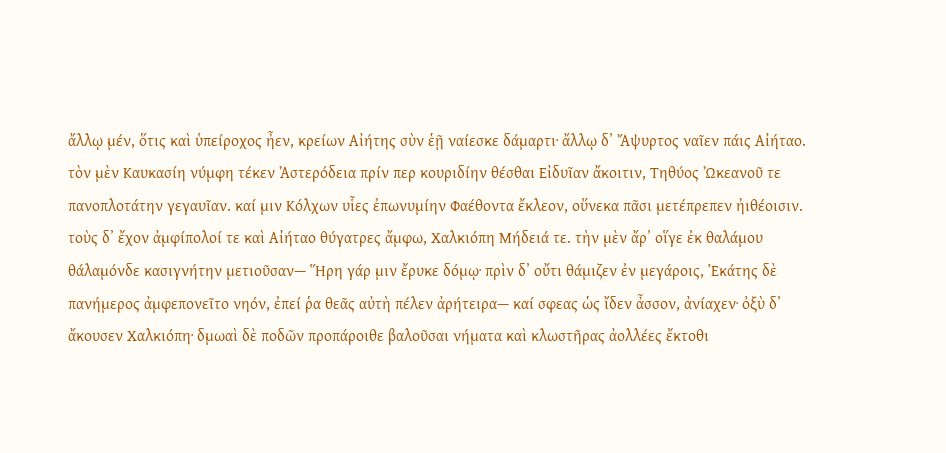ἄλλῳ μέν, ὅτις καὶ ὑπείροχος ἦεν, κρείων Αἰήτης σὺν ἑῇ ναίεσκε δάμαρτι· ἄλλῳ δʼ Ἄψυρτος ναῖεν πάις Αἰήταο. τὸν μὲν Καυκασίη νύμφη τέκεν Ἀστερόδεια πρίν περ κουριδίην θέσθαι Εἰδυῖαν ἄκοιτιν, Τηθύος Ὠκεανοῦ τε πανοπλοτάτην γεγαυῖαν. καί μιν Κόλχων υἷες ἐπωνυμίην Φαέθοντα ἔκλεον, οὕνεκα πᾶσι μετέπρεπεν ἠιθέοισιν. τοὺς δʼ ἔχον ἀμφίπολοί τε καὶ Αἰήταο θύγατρες ἄμφω, Χαλκιόπη Μήδειά τε. τὴν μὲν ἄρʼ οἵγε ἐκ θαλάμου θάλαμόνδε κασιγνήτην μετιοῦσαν— Ἥρη γάρ μιν ἔρυκε δόμῳ· πρὶν δʼ οὔτι θάμιζεν ἐν μεγάροις, Ἑκάτης δὲ πανήμερος ἀμφεπονεῖτο νηόν, ἐπεί ῥα θεᾶς αὐτὴ πέλεν ἀρήτειρα— καί σφεας ὡς ἴδεν ἆσσον, ἀνίαχεν· ὀξὺ δʼ ἄκουσεν Χαλκιόπη· δμωαὶ δὲ ποδῶν προπάροιθε βαλοῦσαι νήματα καὶ κλωστῆρας ἀολλέες ἔκτοθι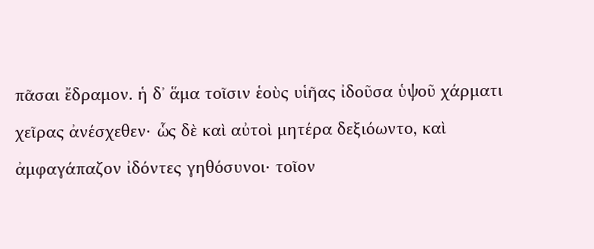πᾶσαι ἔδραμον. ἡ δʼ ἅμα τοῖσιν ἑοὺς υἱῆας ἰδοῦσα ὑψοῦ χάρματι χεῖρας ἀνέσχεθεν· ὧς δὲ καὶ αὐτοὶ μητέρα δεξιόωντο, καὶ ἀμφαγάπαζον ἰδόντες γηθόσυνοι· τοῖον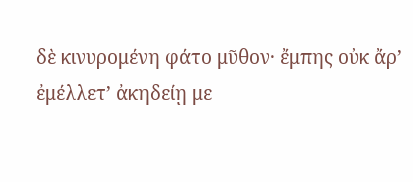δὲ κινυρομένη φάτο μῦθον· ἔμπης οὐκ ἄρʼ ἐμέλλετʼ ἀκηδείῃ με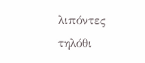λιπόντες τηλόθι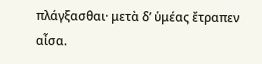πλάγξασθαι· μετὰ δʼ ὑμέας ἔτραπεν αἶσα.